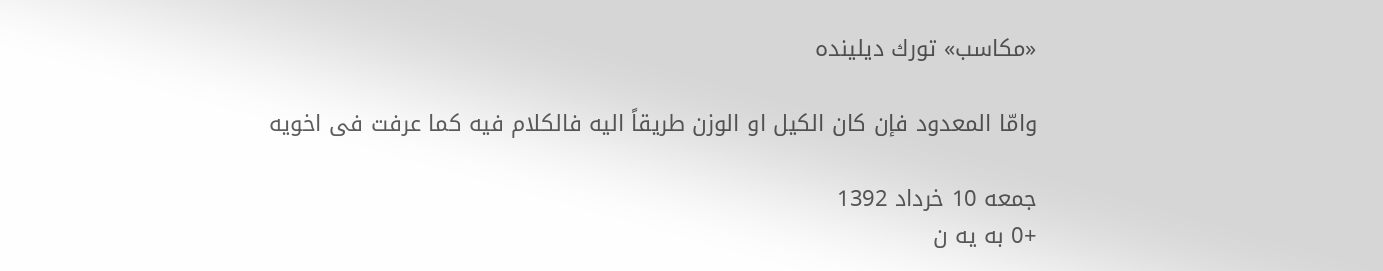«مكاسب» تورك دیلینده

وامّا المعدود فإن كان الكیل او الوزن طریقاً الیه فالكلام فیه كما عرفت فی اخویه

جمعه 10 خرداد 1392
+0 به یه ن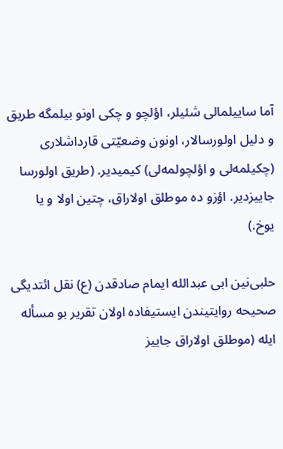آما ساییلمالی شئیلر، اؤلچو و چكی اونو بیلمگه طریق و دلیل اولورسالار، اونون وضعیّتی قارداشلاری (چكیلمه‌لی و اؤلچولمه‌لی) كیمیدیر. (طریق اولورسا جاییزدیر. اؤزو ده موطلق اولاراق، چتین اولا و یا یوخ.)

حلبی‌نین ابی عبدالله ایمام صادقدن (ع) نقل ائتدیگی صحیحه روایتیندن ایستیفاده اولان تقریر بو مسأله ایله (موطلق اولاراق جاییز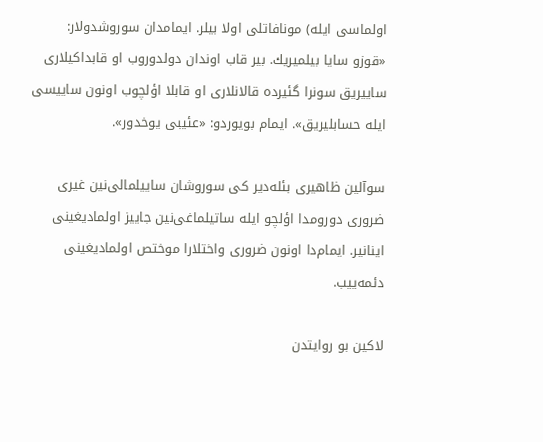اولماسی ایله) مونافاتلی اولا بیلر. ایمامدان سوروشدولار: «قوزو سایا بیلمیریك. بیر قاب اوندان دولدوروب او قابداكیلاری ساییریق سونرا گئیرده قالانلاری او قابلا اؤلچوب اونون ساییسی ایله حسابلیریق». ایمام بویوردو: «عئیبی یوخدور».

سوآلین ظاهیری بئله‌دیر كی سوروشان ساییلمالی‌نین غیری ضروری دورومدا اؤلچو ایله ساتیلماغی‌نین جاییز اولمادیغینی اینانیر. ایمام‌دا اونون ضروری واختلارا موختص اولمادیغینی دئمه‌ییب.

لاكین بو روایتدن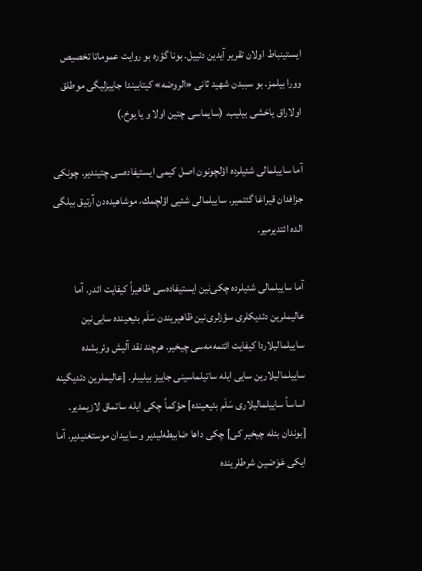ایستینباط اولان تقریر آیدین دئییل. بونا گؤره بو روایت عموماتا تخصیص وورا بیلمز. بو سببدن شهید ثانی «الروضه» كیتابیندا جاییزلیگی موطلق اولاراق یاخشی بیلیب. (سایماسی چتین اولا و یا یوخ.)

آما ساییلمالی شئیلرده اؤلچونون اصل كیمی ایستیفاده‌سی چتیندیر. چونكی جزافدان قیراغا گئتمیر. ساییلمالی شئیی اؤلچمك، موشاهیده‌دن آرتیق بیلگی الده ائتدیرمیر.

آما ساییلمالی شئیلرده چكی‌نین ایستیفاده‌سی ظاهیراً كیفایت ائدر. آما عالیملرین دئدیكلری سؤزلری‌نین ظاهیریندن سَلَم بئیعینده سایی‌نین ساییلمالیلاردا كیفایت ائتمه‌مه‌سی چیخیر. هرچند نقد آلیش وئریشده ساییلمالیلارین سایی ایله ساتیلماسینی جاییز بیلیبلر. [عالیملرین دئدیگینه اساساً ساییلمالیلاری سَلَم بئیعینده] حؤكماً چكی ایله ساتماق لازیمدیر. [بوندان بئله چیخیر كی] چكی‌ داها ضابیطه‌لیدیر و ساییدان موستغنیدیر. آما ایكی عَوَضین شرطلرینده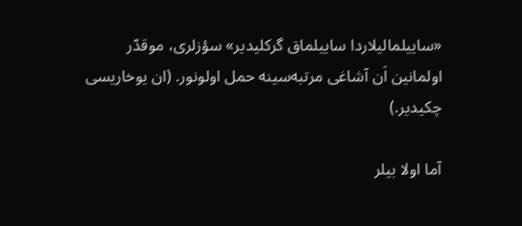«ساییلمالیلاردا ساییلماق گركلیدیر» سؤزلری، موقدّر اولمانین اَن آشاغی مرتبه‌سینه حمل اولونور. (ان یوخاریسی چكیدیر.)

آما اولا بیلر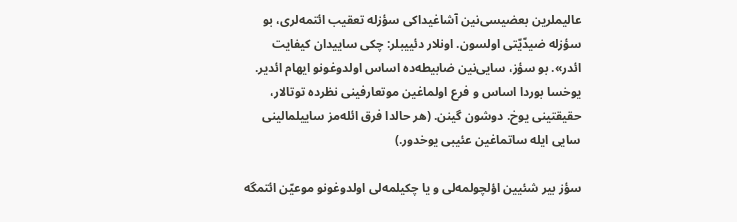عالیملرین بعضیسی‌نین آشاغیداكی سؤزله تعقیب ائتمه‌لری، بو سؤزله ضیدّیّتی اولسون. اونلار دئییبلر: چكی ساییدان كیفایت ائدر». بو سؤز، سایی‌نین ضابیطه‌ده اساس اولدوغونو ایهام ائدیر. یوخسا بوردا اساس و فرع اولماغین موتعارفینی نظرده توتالار، حقیقتینی یوخ. دوشون گینن. (هر حالدا فرق ائله‌مز ساییلمالینی سایی ایله ساتماغین عئیبی یوخدور.)

سؤز بیر شئیین اؤلچولمه‌لی و یا چكیلمه‌لی اولدوغونو موعیّن ائتمگه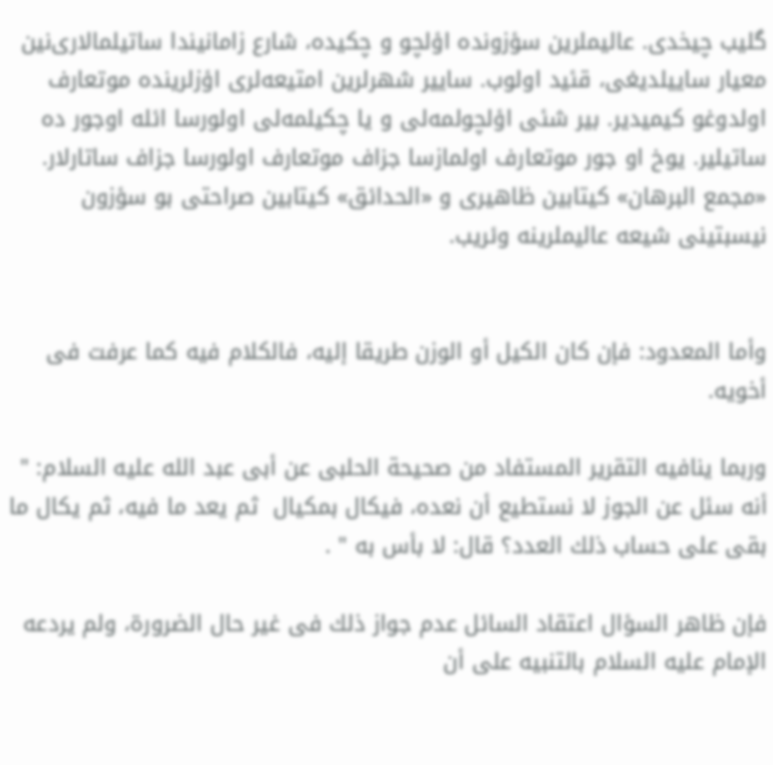گلیب چیخدی. عالیملرین سؤزونده اؤلچو و چكیده، شارع زامانیندا ساتیلمالاری‌نین معیار ساییلدیغی، قئید اولوب. ساییر شهرلرین امتیعه‌لری اؤزلرینده موتعارف اولدوغو كیمیدیر. بیر شئی اؤلچولمه‌لی و یا چكیلمه‌لی اولورسا ائله اوجور ده ساتیلیر. یوخ او جور موتعارف اولمازسا جزاف موتعارف اولورسا جزاف ساتارلار. «مجمع البرهان» كیتابین ظاهیری و «الحدائق» كیتابین صراحتی بو سؤزون نیسبتینی شیعه عالیملرینه وئریب.


وأما المعدود: فإن كان الكیل أو الوزن طریقا إلیه، فالكلام فیه كما عرفت فی أخویه.

وربما ینافیه التقریر المستفاد من صحیحة الحلبی عن أبی عبد الله علیه السلام: " أنه سئل عن الجوز لا نستطیع أن نعده، فیكال بمكیال  ثم یعد ما فیه، ثم یكال ما بقی على حساب ذلك العدد؟ قال: لا بأس به " .

فإن ظاهر السؤال اعتقاد السائل عدم جواز ذلك فی غیر حال الضرورة، ولم یردعه الإمام علیه السلام بالتنبیه على أن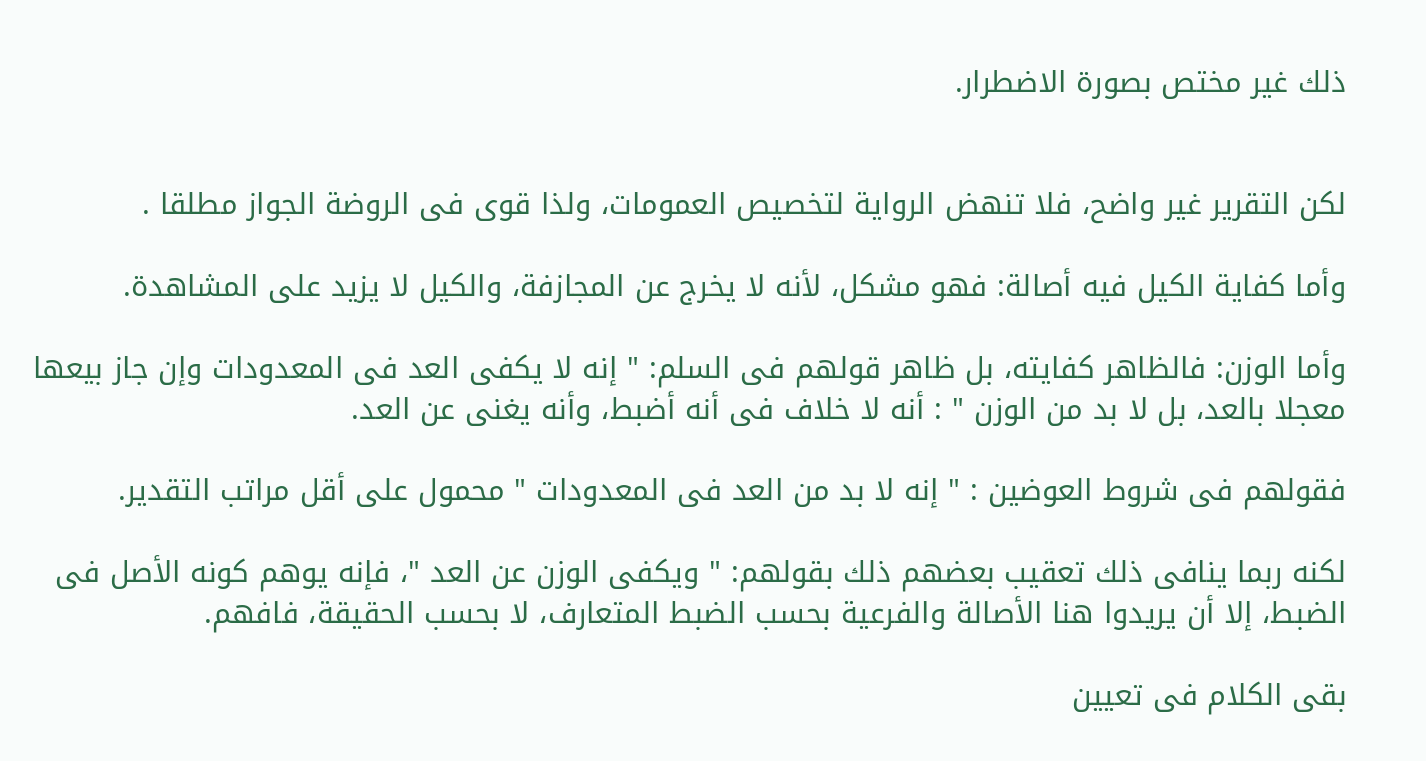ذلك غیر مختص بصورة الاضطرار.


لكن التقریر غیر واضح، فلا تنهض الروایة لتخصیص العمومات، ولذا قوى فی الروضة الجواز مطلقا .

وأما كفایة الكیل فیه أصالة: فهو مشكل، لأنه لا یخرج عن المجازفة، والكیل لا یزید على المشاهدة.

وأما الوزن: فالظاهر كفایته، بل ظاهر قولهم فی السلم: " إنه لا یكفی العد فی المعدودات وإن جاز بیعها معجلا بالعد، بل لا بد من الوزن " : أنه لا خلاف فی أنه أضبط، وأنه یغنی عن العد.

فقولهم فی شروط العوضین : " إنه لا بد من العد فی المعدودات " محمول على أقل مراتب التقدیر.

لكنه ربما ینافی ذلك تعقیب بعضهم ذلك بقولهم: " ویكفی الوزن عن العد "، فإنه یوهم كونه الأصل فی الضبط، إلا أن یریدوا هنا الأصالة والفرعیة بحسب الضبط المتعارف، لا بحسب الحقیقة، فافهم.

بقی الكلام فی تعیین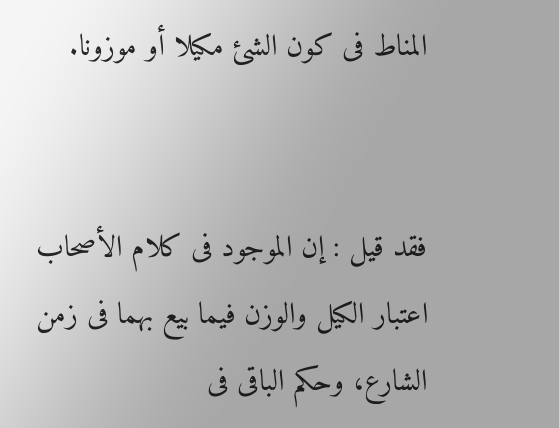المناط فی كون الشئ مكیلا أو موزونا.


فقد قیل : إن الموجود فی كلام الأصحاب اعتبار الكیل والوزن فیما بیع بهما فی زمن الشارع، وحكم الباقی فی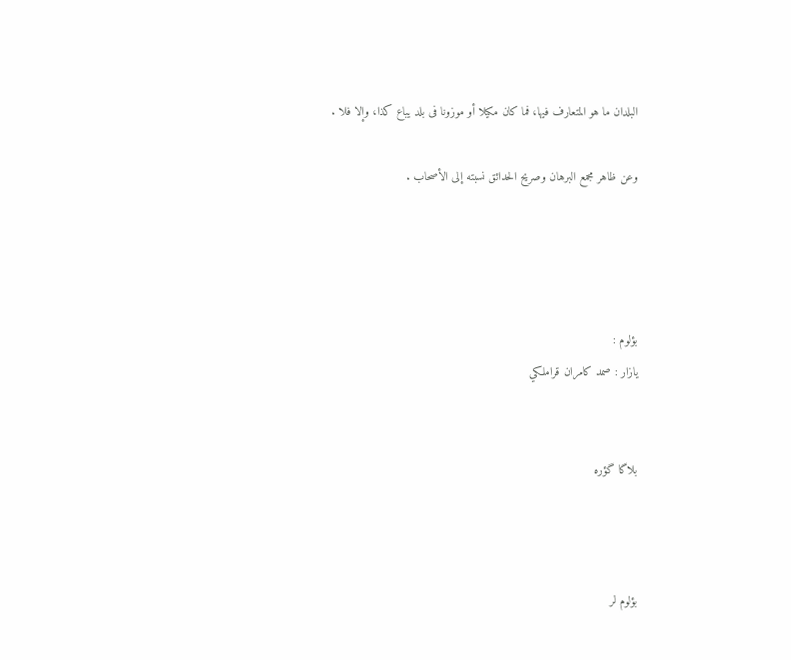البلدان ما هو المتعارف فیها، فما كان مكیلا أو موزونا فی بلد یباع كذا، وإلا فلا .

وعن ظاهر مجمع البرهان وصریح الحدائق نسبته إلى الأصحاب .




بؤلوم :
یازار : صمد كامران قراملكي


بلاگا گؤره



بؤلوم لر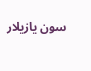سون یازیلار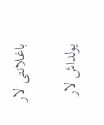باغلانتی لار

یولداش لار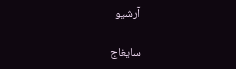آرشیو

سایغاج